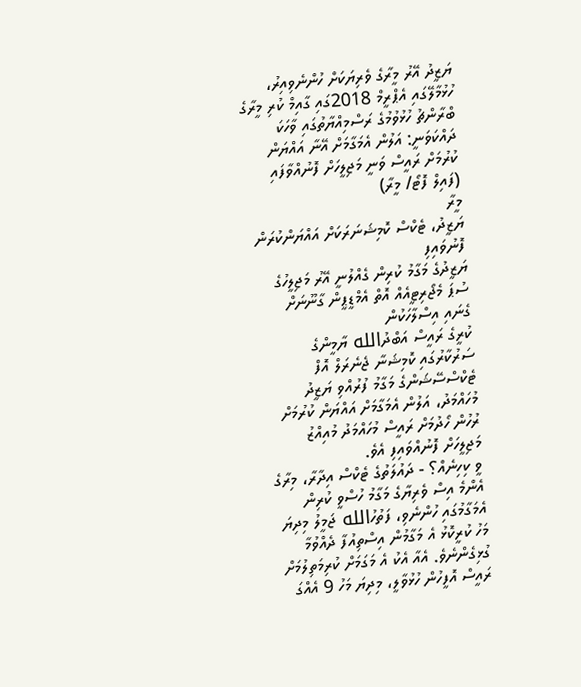ޔަޒީދު އޭރު މީރާގެ ވެރިޔަކަށް ހުންނެވިއިރު، ހުޅުމާލޭގައި އެޕްރީމް 2018ގައި ގާއިމް ކުރި މީރާގެ ބްރާންޗު ހުޅުވުމުގެ ރަސްމިއްޔާތުގައި ވާހަކަ ދައްކަވަނީ: އަލުން އެމަގާމަށް އޭނާ އައްޔަން ކުރުމަށް ރައީސް ވަނީ މަޖިލީހަށް ފޮނުއްވާފައި (ފައިލް ފޮޓޯ/ މީރާ)
މީރާ
ޔަޒީދު، ޓެކްސް ކޮމިޝަނަރަކަށް އައްޔަންކުރަން ފޮނުވައިފި
ޔަޒީދުގެ މަގާމު ކުރިން ގެއްލުނީ އޭރު މަޖިލީހުގެ ސުޕަ މެޖޯރިޓީއެއް އޮތް އެމްޑީޕީން ގާނޫނަށް ގެނައި އިސްލާހަކުން
ކުރީގެ ރައީސް އަބްދުالله ޔާމީންގެ ސަރުކާރުގައި ކޮމިޝަނާ ޖެނެރަލް އޮފް ޓެކްސްސޭޝަންގެ މަގާމު ފުރުއްވި ޔަޒީދު މުހައްމަދު، އަލުން އެމަގާމަށް އައްޔަން ކުރުމަށް ރުހުން ހޯދުމަށް ރައީސް މުހައްމަދު މުއިއްޒު މަޖިލީހަށް ފޮނުއްވައިފި އެވެ.
ވީ ކިހިނެއް؟ - ދައުލަތުގެ ޓެކްސް އިދާރާ، މިރާގެ އެންމެ އިސް ވެރިޔާގެ މަގާމު ހުސްވީ ކުރިން އެމަގާމުގައި ހުންނެވި، ފަތުހުالله ޖަމީލު މިދިޔަ މަހު ކުރީކޮޅު އެ މަގާމުން އިސްތިއުފާ ދެއްވުމާ ގުޅިގެންނެވެ. އެއާ އެކު އެ މަގަމަށް ކުރިމަތިލުމަށް ރައީސް އޮފީހުން ހުޅުވާލީ، މިދިޔަ މަހު 9 އެއްގަ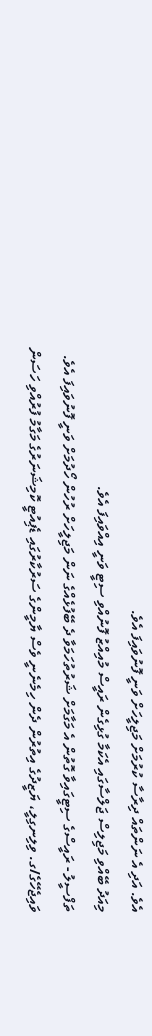އެވެ. އަދި އެ ނަންތައް ދިރާސާ ކުރުމަށް މަޖިލީހަށް ވަނީ ފޮނުވައިފަ އެވެ.
މިއަދު ބޭއްވި މަޖިލިސް ޖަލްސާގައި އެކަމާ ގުޅިގެން ރައީސް މުއިއްޒު ފޮނުއްވި ސިޓީ ވަނީ އިއްވައިފަ އެވެ.
ތަފްސީލު - ރައީސްގެ ސިޓީގައިވާ ގޮތުން އެ މަގާމަށް ޝަރުތުހަމަވާ ދެ ބޭފުޅެއްގެ ނަން މަޖިލީހަށް ރުހުން ހޯދުމަށް ވަނީ ފޮނުވައިފަ އެވެ. ވައިޖެހޭގެ/ގ. ވިލިނގިލީ، ޔަޒީދުގެ އިތުރުން ދެން ހިމެނެނީ ވެސް ޔާމީންގެ ސަރުކާރުގައި ޑެޕިއުޓީ ކޮމިޝަނަރުގެ މަގާމު ފުރުއްވި ހަސަން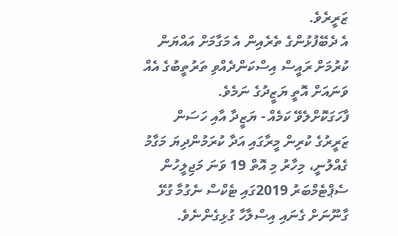ޒަރީރެވެ.
އެ ދެބޭފުޅުންގެ ތެރެއިން އެ މަގާމަށް އައްޔަން ކުރުމަށް ރައީސް އިސްކަންދެއްވި ތަރުތީބުގެ އެއް ވަނައަށް އޮތީ ޔަޒީދުގެ ނަމެވެ.
ފާހަގަކޮށްލެވޭ ކަމެއް - ޔަޒީދާ އާއި ހަސަން ޒަރީރުގެ ކުރިން މީރާގައި އަދާ ކުރަމުންދިޔަ މަގާމު ގެއްލުނީ، މިހާރު މި އޮތް 19 ވަނަ މަޖިލީހުން ސެޕްޓެމްބަރު 2019ގައި ޓެކްސް ނެގުމާ ގުޅޭ ގާނޫނަށް ގެނައި އިސްލާހާ ގުޅިގެންނެވެ.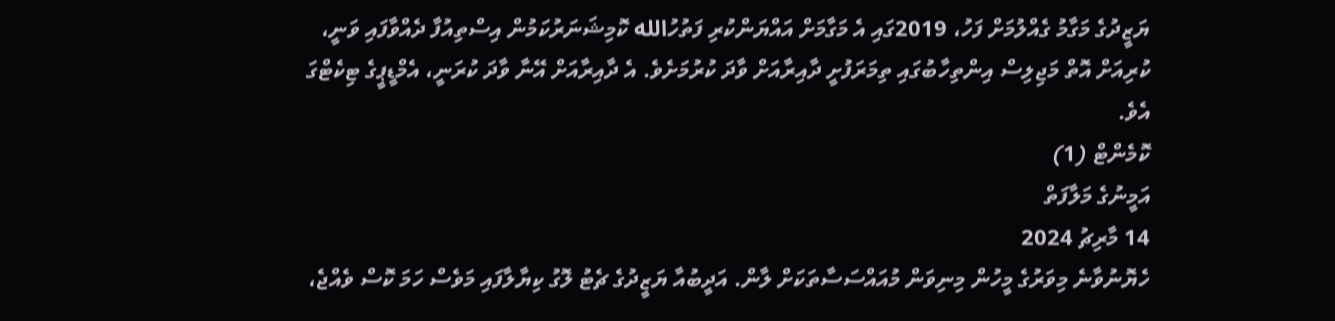ޔަޒީދުގެ މަގާމު ގެއްލުމަށް ފަހު، 2019ގައި އެ މަގާމަށް އައްޔަންކުރި ފަތުހުالله ކޮމިޝަނަރުކަމުން އިސްތިއުފާ ދެއްވާފައި ވަނީ، ކުރިއަށް އޮތް މަޖިލިސް އިންތިހާބުގައި ތިމަރަފުށީ ދާއިރާއަށް ވާދަ ކުރުމަށެވެ. އެ ދާއިރާއަށް އޭނާ ވާދަ ކުރަނީ، އެމްޑީޕީގެ ޓިކެޓްގަ އެވެ.
ކޮމެންޓް (1)
އަމީނުގެ މަލާފަތް
14 މާރިޗު 2024
ހެޔޮނުވާނެ މިވަރުގެ މީހުން މިނިވަން މުއައްސަސާތަކަށް ލާން. އަދީބުއާ ޔަޒީދުގެ ޗެޓު ލޮގު ކިޔާލާފައި މަވެސް ހަމަ ކޮސް ވެއްޖެ،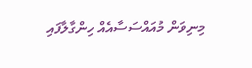މިނިވަން މުއައްސަސާއެއް ހިންގާލާފައި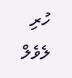ހުރި ލެވެލް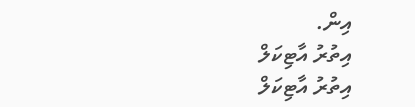އިން.
އިތުރު އާޓިކަލް
އިތުރު އާޓިކަލް